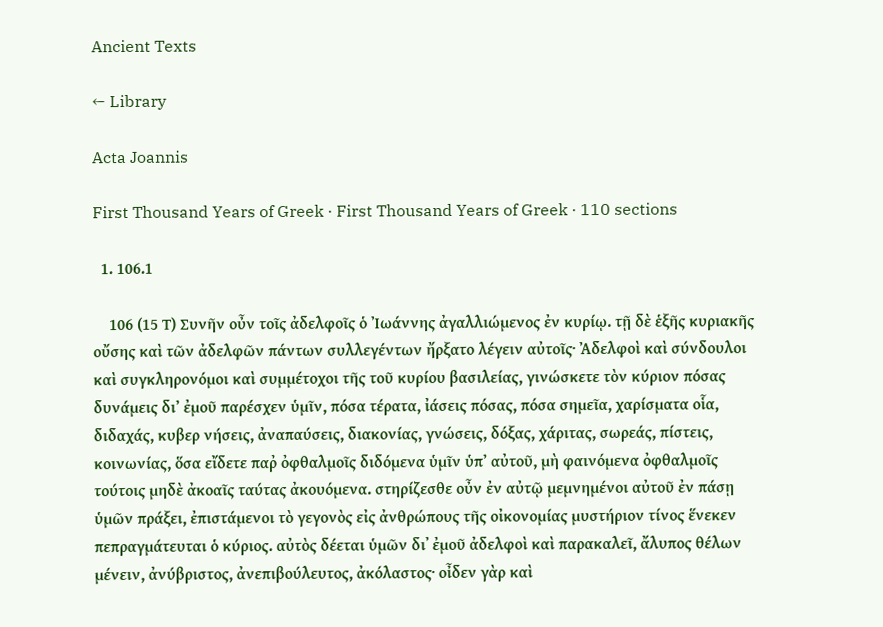Ancient Texts

← Library

Acta Joannis

First Thousand Years of Greek · First Thousand Years of Greek · 110 sections

  1. 106.1

    106 (15 Τ) Συνῆν οὖν τοῖς ἀδελφοῖς ὁ Ἰωάννης ἀγαλλιώμενος ἐν κυρίῳ. τῇ δὲ ἑξῆς κυριακῆς οὔσης καὶ τῶν ἀδελφῶν πάντων συλλεγέντων ἤρξατο λέγειν αὐτοῖς· Ἀδελφοὶ καὶ σύνδουλοι καὶ συγκληρονόμοι καὶ συμμέτοχοι τῆς τοῦ κυρίου βασιλείας, γινώσκετε τὸν κύριον πόσας δυνάμεις διʼ ἐμοῦ παρέσχεν ὑμῖν, πόσα τέρατα, ἰάσεις πόσας, πόσα σημεῖα, χαρίσματα οἷα, διδαχάς, κυβερ νήσεις, ἀναπαύσεις, διακονίας, γνώσεις, δόξας, χάριτας, σωρεάς, πίστεις, κοινωνίας, ὅσα εἴδετε παῤ ὀφθαλμοῖς διδόμενα ὑμῖν ὑπʼ αὐτοῦ, μὴ φαινόμενα ὀφθαλμοῖς τούτοις μηδὲ ἀκοαῖς ταύτας ἀκουόμενα. στηρίζεσθε οὖν ἐν αὐτῷ μεμνημένοι αὐτοῦ ἐν πάσῃ ὑμῶν πράξει, ἐπιστάμενοι τὸ γεγονὸς εἰς ἀνθρώπους τῆς οἰκονομίας μυστήριον τίνος ἕνεκεν πεπραγμάτευται ὁ κύριος. αὐτὸς δέεται ὑμῶν δι᾿ ἐμοῦ ἀδελφοὶ καὶ παρακαλεῖ, ἄλυπος θέλων μένειν, ἀνύβριστος, ἀνεπιβούλευτος, ἀκόλαστος· οἶδεν γὰρ καὶ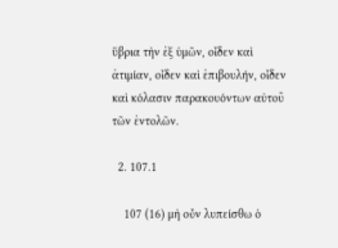ὕβρια τὴν ἐξ ὑμῶν, οἶδεν καὶ ἀτιμίαν, οἶδεν καὶ ἐπιβουλήν, οἶδεν καὶ κόλασιν παρακουόντων αὐτοῦ τῶν ἐντολῶν.

  2. 107.1

    107 (16) μὴ οὖν λυπείσθω ὁ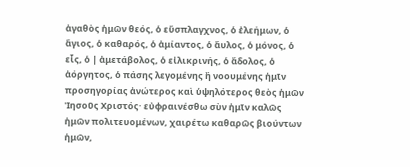ἀγαθὸς ἡμῶν θεός, ὁ εὔσπλαγχνος, ὁ ἐλεήμων, ὁ ἅγιος, ὁ καθαρός, ὁ ἀμίαντος, ὁ ἄυλος, ὁ μόνος, ὁ εἷς, ὁ | ἀμετάβολος, ὁ εἰλικρινής, ὁ ἄδολος, ὁ ἀόργητος, ὁ πάσης λεγομένης ἢ νοουμένης ἡμῖν προσηγορίας ἀνώτερος καὶ ὑψηλότερος θεὸς ἡμῶν Ἰησοῦς Χριστός· εὐφραινέσθω σὺν ἡμῖν καλῶς ἡμῶν πολιτευομένων, χαιρέτω καθαρῶς βιούντων ἡμῶν,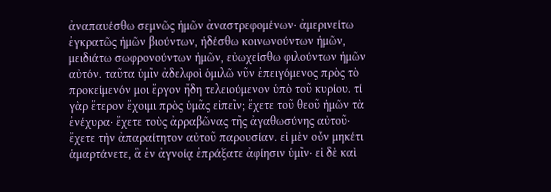ἀναπαυέσθω σεμνῶς ἡμῶν ἀναστρεφομένων· ἀμερινείτω ἐγκρατῶς ἡμῶν βιούντων, ἡδέσθω κοινωνούντων ἡμῶν, μειδιάτω σωφρονούντων ἡμῶν, εὐωχείσθω φιλούντων ἡμῶν αὐτόν. ταῦτα ὑμῖν ἀδελφοὶ ὁμιλῶ νῦν ἐπειγόμενος πρὸς τὸ προκείμενόν μοι ἔργον ἤδη τελειούμενον ὑπὸ τοῦ κυρίου. τί γὰρ ἕτερον ἔχοιμι πρὸς ὑμᾶς εἰπεῖν; ἔχετε τοῦ θεοῦ ἡμῶν τὰ ἐνέχυρα· ἔχετε τοὺς ἀρραβῶνας τῆς ἀγαθωσύνης αὐτοῦ· ἔχετε τὴν ἀπαραίτητον αὐτοῦ παρουσίαν. εἰ μὲν οὖν μηκέτι ἁμαρτάνετε, ἃ ἐν ἀγνοίᾳ ἐπράξατε ἀφίησιν ὑμῖν· εἰ δὲ καὶ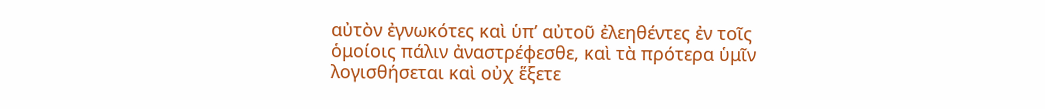αὐτὸν ἐγνωκότες καὶ ὑπʼ αὐτοῦ ἐλεηθέντες ἐν τοῖς ὁμοίοις πάλιν ἀναστρέφεσθε, καὶ τὰ πρότερα ὑμῖν λογισθήσεται καὶ οὐχ ἕξετε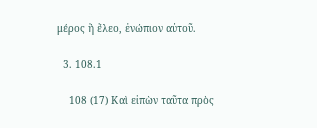μέρος ἢ ἔλεο, ἐνώπιον αὐτοῦ.

  3. 108.1

    108 (17) Καὶ εἰπὼν ταῦτα πρὸς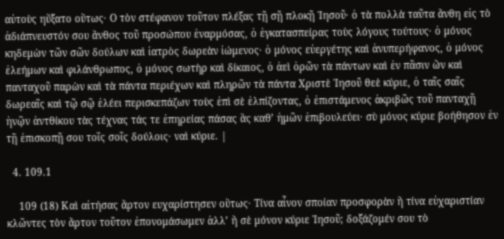αὐτοὺς ηὔξατο οὕτως· Ο τὸν στέφανον τοῦτον πλέξας τῇ σῇ πλοκῇ Ἰησοῦ· ὁ τὰ πολλὰ ταῦτα ἄνθη εἰς τὸ ἀδιάπνευστόν σου ἄνθος τοῦ προσώπου ἐναρμόσας, ὁ ἐγκατασπείρας τοὺς λόγους τούτους· ὁ μόνος κηδεμὼν τῶν σῶν δούλων καὶ ἰατρὸς δωρεὰν ἰώμενος· ὁ μόνος εὐεργέτης καὶ ἀνυπερήφανος, ὁ μόνος ἐλεήμων καὶ φιλάνθρωπος, ὁ μόνος σωτὴρ καὶ δίκαιος, ὁ ἀεὶ ὁρῶν τὰ πάντων καὶ ἐν πᾶσιν ὢν καὶ πανταχοῦ παρὼν καὶ τὰ πάντα περιέχων καὶ πληρῶν τὰ πάντα Χριστὲ Ἰησοῦ θεὲ κύριε, ὁ ταῖς σαῖς δωρεαῖς καὶ τῷ σῷ ἐλέει περισκεπάζων τοὺς ἐπὶ σὲ ἐλπίζοντας, ὁ ἐπιστάμενος ἀκριβῶς τοῦ πανταχῇ ἡνῷν ἀντθίκου τὰς τέχνας τάς τε ἐπηρείας πάσας ἃς καθʼ ἡμῶν ἐπιβουλεύει· σὺ μόνος κύριε βοήθησον ἐν τῇ ἐπισκοπῇ σου τοῖς σοῖς δούλοις· ναὶ κύριε. |

  4. 109.1

    109 (18) Καὶ αἰτήσας ἄρτον ευχαρίστησεν οὕτως· Τίνα αἶνον σποίαν προσφορὰν ἢ τίνα εὐχαριστίαν κλῶντες τὸν ἄρτον τοῦτον ἐπονομάσωμεν ἀλλʼ ἢ σὲ μόνον κύριε Ἰησοῦ; δοξάζομέν σου τὸ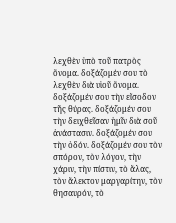λεχθὲν ὑπὸ τοῦ πατρὸς ὄνομα. δοξάζομέν σου τὸ λεχθὲν διὰ υἱοῦ ὄνομα. δοξάζομέν σου τὴν εἴσοδον τῆς θύρας. δοξάζομέν σου τὴν δειχθεῖσαν ἡμῖν διὰ σοῦ ἀνάστασιν. δοξάζομέν σου τὴν ὁδόν. δοξάζομέν σου τὸν σπόρον, τὸν λόγον, τὴν χάριν, τὴν πίστιν, τὸ ἅλας, τὸν ἄλεκτον μαργαρίτην, τὸν θησαυρόν, τὸ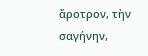ἄροτρον, τὴν σαγήνην,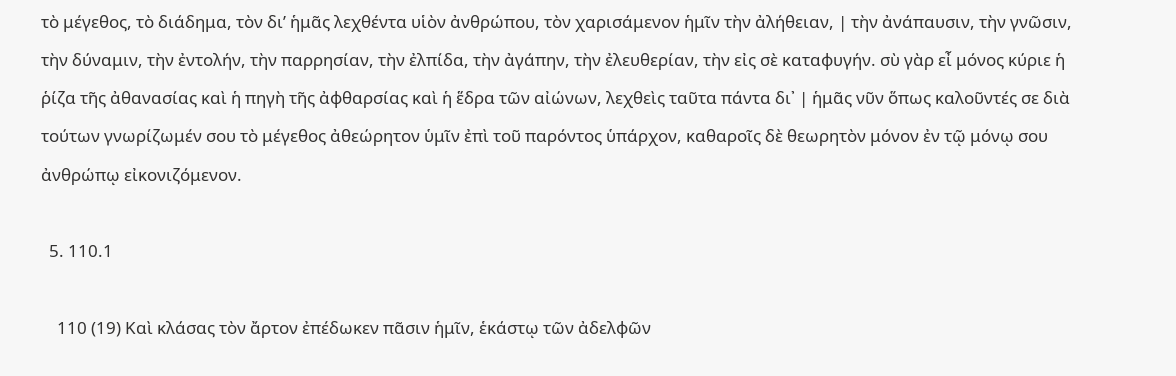τὸ μέγεθος, τὸ διάδημα, τὸν διʼ ἡμᾶς λεχθέντα υἱὸν ἀνθρώπου, τὸν χαρισάμενον ἡμῖν τὴν ἀλήθειαν, | τὴν ἀνάπαυσιν, τὴν γνῶσιν, τὴν δύναμιν, τὴν ἐντολήν, τὴν παρρησίαν, τὴν ἐλπίδα, τὴν ἀγάπην, τὴν ἐλευθερίαν, τὴν εἰς σὲ καταφυγήν. σὺ γὰρ εἶ μόνος κύριε ἡ ῥίζα τῆς ἀθανασίας καὶ ἡ πηγὴ τῆς ἀφθαρσίας καὶ ἡ ἕδρα τῶν αἰώνων, λεχθεὶς ταῦτα πάντα δι᾿ | ἡμᾶς νῦν ὅπως καλοῦντές σε διὰ τούτων γνωρίζωμέν σου τὸ μέγεθος ἀθεώρητον ὑμῖν ἐπὶ τοῦ παρόντος ὑπάρχον, καθαροῖς δὲ θεωρητὸν μόνον ἐν τῷ μόνῳ σου ἀνθρώπῳ εἰκονιζόμενον.

  5. 110.1

    110 (19) Καὶ κλάσας τὸν ἄρτον ἐπέδωκεν πᾶσιν ἡμῖν, ἑκάστῳ τῶν ἀδελφῶν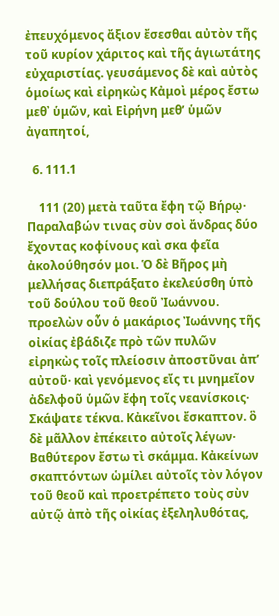ἐπευχόμενος ἄξιον ἔσεσθαι αὐτὸν τῆς τοῦ κυρίον χάριτος καὶ τῆς ἁγιωτάτης εὐχαριστίας. γευσάμενος δὲ καὶ αὐτὸς ὁμοίως καὶ εἰρηκὼς Κἀμοὶ μέρος ἔστω μεθ᾿ ὑμῶν, καὶ Εἰρήνη μεθʼ ὑμῶν ἀγαπητοί,

  6. 111.1

    111 (20) μετὰ ταῦτα ἔφη τῷ Βήρῳ· Παραλαβών τινας σὺν σοὶ ἄνδρας δύο ἔχοντας κοφίνους καὶ σκα φεῖα ἀκολούθησόν μοι. Ὁ δὲ Βῆρος μὴ μελλήσας διεπράξατο ἐκελεύσθη ὑπὸ τοῦ δούλου τοῦ θεοῦ Ἰωάννου. προελὼν οὖν ὁ μακάριος Ἰωάννης τῆς οἰκίας ἐβάδιζε πρὸ τῶν πυλῶν εἰρηκὼς τοῖς πλείοσιν ἀποστῦναι ἀπʼ αὐτοῦ· καὶ γενόμενος εἴς τι μνημεῖον ἀδελφοῦ ὑμῶν ἔφη τοῖς νεανίσκοις· Σκάψατε τέκνα. Κἀκεῖνοι ἔσκαπτον. ὃ δὲ μᾶλλον ἐπέκειτο αὐτοῖς λέγων· Βαθύτερον ἔστω τὶ σκάμμα. Κἀκείνων σκαπτόντων ὡμίλει αὐτοῖς τὸν λόγον τοῦ θεοῦ καὶ προετρέπετο τοὺς σὺν αὐτῷ ἀπὸ τῆς οἰκίας ἐξεληλυθότας,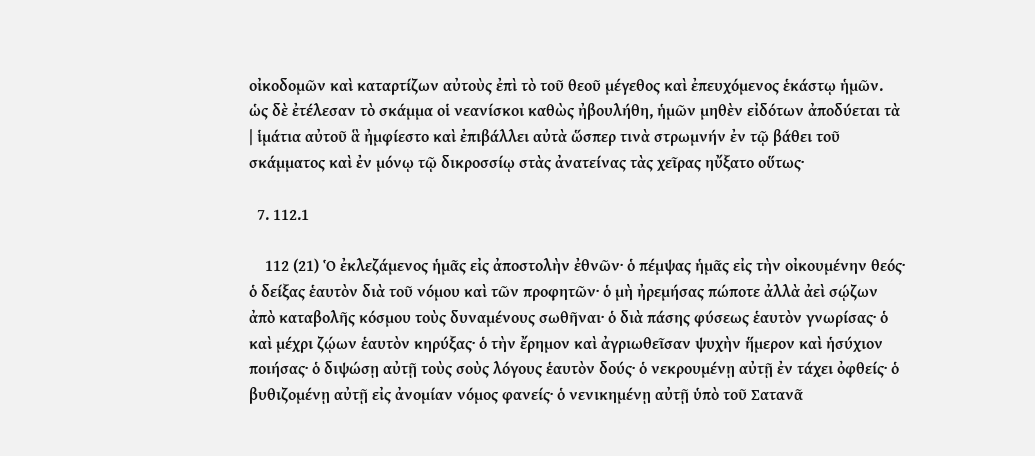οἰκοδομῶν καὶ καταρτίζων αὐτοὺς ἐπὶ τὸ τοῦ θεοῦ μέγεθος καὶ ἐπευχόμενος ἑκάστῳ ἡμῶν. ὡς δὲ ἐτέλεσαν τὸ σκάμμα οἱ νεανίσκοι καθὼς ἠβουλήθη, ἡμῶν μηθὲν εἰδότων ἀποδύεται τὰ | ἱμάτια αὐτοῦ ἃ ἠμφίεστο καὶ ἐπιβάλλει αὐτὰ ὥσπερ τινὰ στρωμνήν ἐν τῷ βάθει τοῦ σκάμματος καὶ ἐν μόνῳ τῷ δικροσσίῳ στὰς ἀνατείνας τὰς χεῖρας ηὔξατο οὕτως·

  7. 112.1

    112 (21) Ὁ ἐκλεζάμενος ἡμᾶς εἰς ἀποστολὴν ἐθνῶν· ὁ πέμψας ἡμᾶς εἰς τὴν οἰκουμένην θεός· ὁ δείξας ἑαυτὸν διὰ τοῦ νόμου καὶ τῶν προφητῶν· ὁ μὴ ἠρεμήσας πώποτε ἀλλὰ ἀεὶ σῴζων ἀπὸ καταβολῆς κόσμου τοὺς δυναμένους σωθῆναι· ὁ διὰ πάσης φύσεως ἑαυτὸν γνωρίσας· ὁ καὶ μέχρι ζῴων ἑαυτὸν κηρύξας· ὁ τὴν ἔρημον καὶ ἀγριωθεῖσαν ψυχὴν ἥμερον καὶ ἡσύχιον ποιήσας· ὁ διψώσῃ αὐτῇ τοὺς σοὺς λόγους ἑαυτὸν δούς· ὁ νεκρουμένῃ αὐτῇ ἐν τάχει ὀφθείς· ὁ βυθιζομένῃ αὐτῇ εἰς ἀνομίαν νόμος φανείς· ὁ νενικημένῃ αὐτῇ ὑπὸ τοῦ Σατανᾶ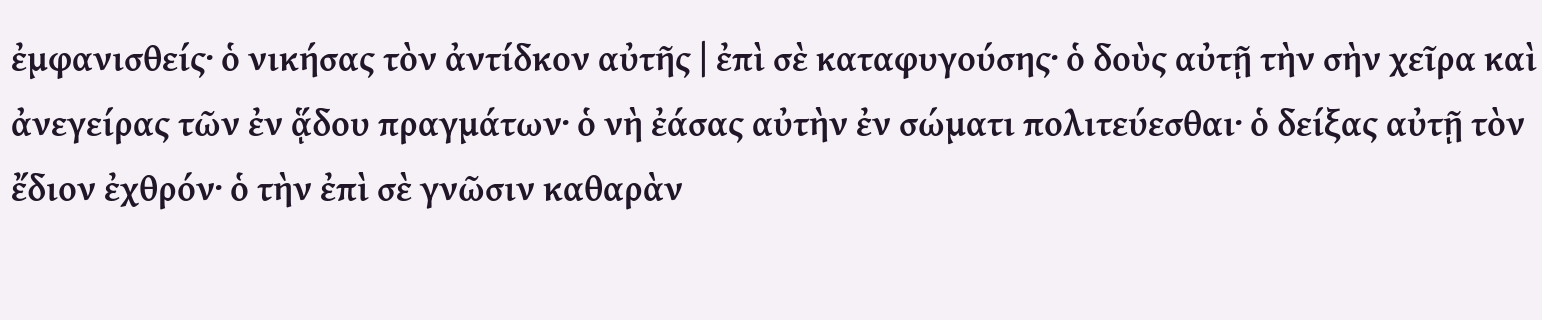ἐμφανισθείς· ὁ νικήσας τὸν ἀντίδκον αὐτῆς | ἐπὶ σὲ καταφυγούσης· ὁ δοὺς αὐτῇ τὴν σὴν χεῖρα καὶ ἀνεγείρας τῶν ἐν ᾅδου πραγμάτων· ὁ νὴ ἐάσας αὐτὴν ἐν σώματι πολιτεύεσθαι· ὁ δείξας αὐτῇ τὸν ἔδιον ἐχθρόν· ὁ τὴν ἐπὶ σὲ γνῶσιν καθαρὰν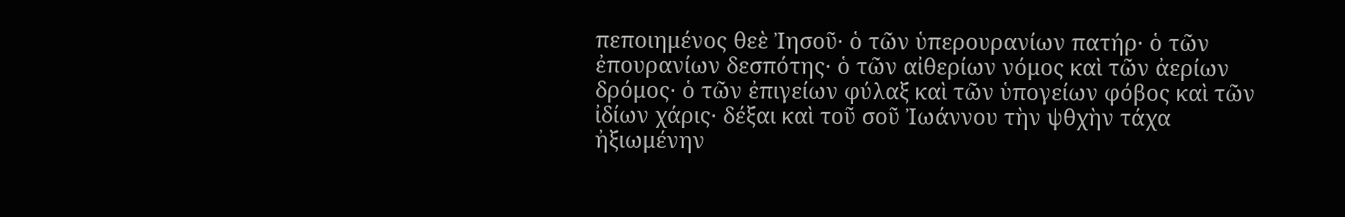πεποιημένος θεὲ Ἰησοῦ· ὁ τῶν ὑπερουρανίων πατήρ· ὁ τῶν ἐπουρανίων δεσπότης· ὁ τῶν αἰθερίων νόμος καὶ τῶν ἀερίων δρόμος· ὁ τῶν ἐπιγείων φύλαξ καὶ τῶν ὑπογείων φόβος καὶ τῶν ἰδίων χάρις· δέξαι καὶ τοῦ σοῦ Ἰωάννου τὴν ψθχὴν τάχα ἠξιωμένην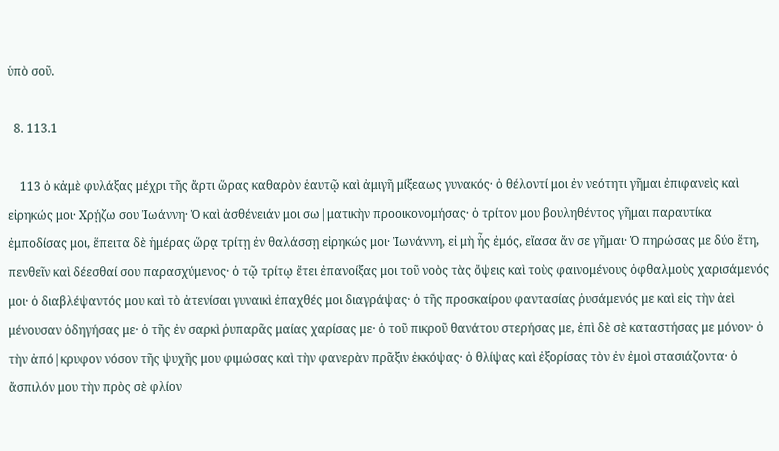ὑπὸ σοῦ.

  8. 113.1

    113 ὁ κἀμὲ φυλάξας μέχρι τῆς ἄρτι ὥρας καθαρὸν ἑαυτῷ καὶ ἀμιγῆ μίξεαως γυνακός· ὁ θέλοντί μοι ἐν νεότητι γῆμαι ἐπιφανεὶς καὶ εἰρηκώς μοι· Χρῄζω σου Ἰωάννη· Ὁ καὶ ἀσθένειάν μοι σω|ματικὴν προοικονομήσας· ὁ τρίτον μου βουληθέντος γῆμαι παραυτίκα ἐμποδίσας μοι, ἕπειτα δὲ ἡμέρας ὥρᾳ τρίτῃ ἐν θαλάσσῃ εἰρηκώς μοι· Ἰωνάννη, εἰ μὴ ἦς ἐμός, εἴασα ἄν σε γῆμαι· Ὁ πηρώσας με δύο ἕτη, πενθεῖν καὶ δέεσθαί σου παρασχύμενος· ὁ τῷ τρίτῳ ἔτει ἐπανοίξας μοι τοῦ νοὸς τὰς ὄψεις καὶ τοὺς φαινομένους ὀφθαλμοὺς χαρισάμενός μοι· ὁ διαβλέψαντός μου καὶ τὸ ἀτενίσαι γυναικὶ ἐπαχθές μοι διαγράψας· ὁ τῆς προσκαίρου φαντασίας ῥυσάμενός με καὶ εἰς τὴν ἀεὶ μένουσαν ὁδηγήσας με· ὁ τῆς ἐν σαρκὶ ῥυπαρᾶς μαίας χαρίσας με· ὁ τοῦ πικροῦ θανάτου στερήσας με, ἐπὶ δὲ σὲ καταστήσας με μόνον· ὁ τὴν ἀπό|κρυφον νόσον τῆς ψυχῆς μου φιμώσας καὶ τὴν φανερὰν πρᾶξιν ἐκκόψας· ὁ θλίψας καὶ ἐξορίσας τὸν ἐν ἐμοὶ στασιάζοντα· ὁ ἄσπιλόν μου τὴν πρὸς σὲ φλίον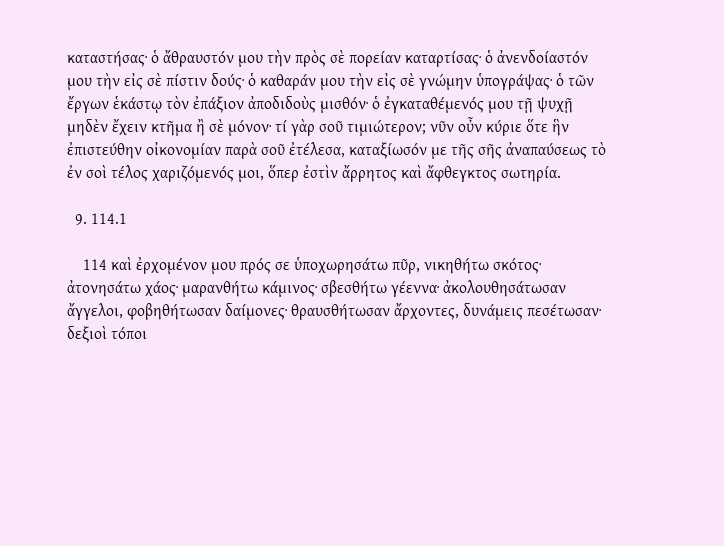καταστήσας· ὁ ἄθραυστόν μου τὴν πρὸς σὲ πορείαν καταρτίσας· ὁ ἀνενδοίαστόν μου τὴν εἰς σὲ πίστιν δούς· ὁ καθαράν μου τὴν εἰς σὲ γνώμην ὑπογράψας· ὁ τῶν ἔργων ἑκάστῳ τὸν ἐπάξιον ἀποδιδοὺς μισθόν· ὁ ἐγκαταθέμενός μου τῇ ψυχῇ μηδὲν ἔχειν κτῆμα ἢ σὲ μόνον· τί γὰρ σοῦ τιμιώτερον; νῦν οὖν κύριε ὅτε ἣν ἐπιστεύθην oἰκονομίαν παρὰ σοῦ ἐτέλεσα, καταξίωσόν με τῆς σῆς ἀναπαύσεως τὸ ἐν σοὶ τέλος χαριζόμενός μοι, ὅπερ ἐστὶν ἄρρητος καὶ ἄφθεγκτος σωτηρία.

  9. 114.1

    114 καὶ ἐρχομένον μου πρός σε ὑποχωρησάτω πῦρ, νικηθήτω σκότος· ἀτονησάτω χάος· μαρανθήτω κάμινος· σβεσθήτω γέεννα· ἀκολουθησάτωσαν ἄγγελοι, φοβηθήτωσαν δαίμονες· θραυσθήτωσαν ἄρχοντες, δυνάμεις πεσέτωσαν· δεξιοὶ τόποι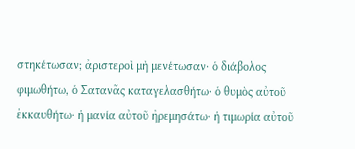στηκέτωσαν; ἀριστεροὶ μὴ μενέτωσαν· ὁ διάβολος φιμωθήτω, ὁ Σατανᾶς καταγελασθήτω· ὁ θυμὸς αὐτοῦ ἐκκαυθήτω· ἡ μανία αὐτοῦ ἠρεμησάτω· ἡ τιμωρία αὐτοῦ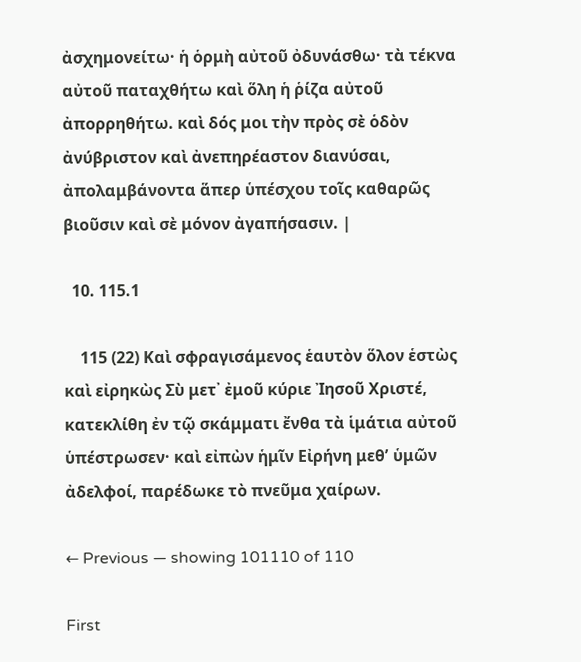ἀσχημονείτω· ἡ ὁρμὴ αὐτοῦ ὀδυνάσθω· τὰ τέκνα αὐτοῦ παταχθήτω καὶ ὅλη ἡ ῥίζα αὐτοῦ ἀπορρηθήτω. καὶ δός μοι τὴν πρὸς σὲ ὁδὸν ἀνύβριστον καὶ ἀνεπηρέαστον διανύσαι, ἀπολαμβάνοντα ἅπερ ὑπέσχου τοῖς καθαρῶς βιοῦσιν καὶ σὲ μόνον ἀγαπήσασιν. |

  10. 115.1

    115 (22) Καὶ σφραγισάμενος ἑαυτὸν ὅλον ἑστὼς καὶ εἰρηκὼς Σὺ μετ᾿ ἐμοῦ κύριε Ἰησοῦ Χριστέ, κατεκλίθη ἐν τῷ σκάμματι ἔνθα τὰ ἱμάτια αὐτοῦ ὑπέστρωσεν· καὶ εἰπὼν ἡμῖν Εἰρήνη μεθʼ ὑμῶν ἀδελφοί, παρέδωκε τὸ πνεῦμα χαίρων.

← Previous — showing 101110 of 110

First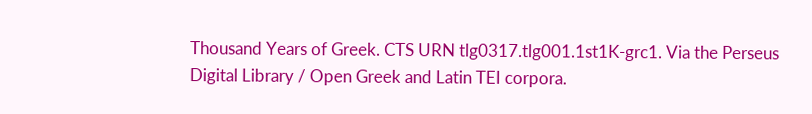Thousand Years of Greek. CTS URN tlg0317.tlg001.1st1K-grc1. Via the Perseus Digital Library / Open Greek and Latin TEI corpora.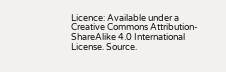Licence: Available under a Creative Commons Attribution-ShareAlike 4.0 International License. Source.